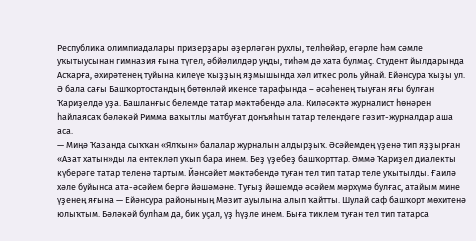Республика олимпиадалары призерҙары әҙерләгән рухлы, телһөйәр, егәрле һәм сәмле уҡытыусынан гимназия ғына түгел, әбйәлилдәр уңды, тиһәм дә хата булмаҫ. Студент йылдарында Асҡарға, әхирәтенең туйына килеүе ҡыҙҙың яҙмышында хәл иткес роль уйнай. Ейәнсура ҡыҙы ул. Ә бала сағы Башҡортостандың бөтөнләй икенсе тарафында – әсәһенең тыуған яғы булған Ҡариҙелдә уҙа. Башланғыс белемде татар мәктәбендә ала. Киләсәктә журналист һөнәрен һайлаясаҡ бәләкәй Римма ваҡытлы матбуғат донъяһын татар телендәге гәзит-журналдар аша аса.
— Миңә Ҡазанда сыҡҡан «Ялҡын» балалар журналын алдырҙыҡ. Әсәйемдең үҙенә тип яҙҙырған «Азат хатын»ды ла ентекләп уҡып бара инем. Беҙ үҙебеҙ башҡорттар. Әммә Ҡариҙел диалекты күберәге татар теленә тартым. Йәнсәйет мәктәбендә туған тел тип татар теле уҡытылды. Ғаилә хәле буйынса ата-әсәйем бергә йәшәмәне. Туғыҙ йәшемдә әсәйем мәрхүмә булғас, атайым мине үҙенең яғына — Ейәнсура районының Мәзит ауылына алып ҡайтты. Шулай саф башҡорт мөхитенә юлыҡтым. Бәләкәй булһам да, бик уҫал, үҙ һүҙле инем. Быға тиклем туған тел тип татарса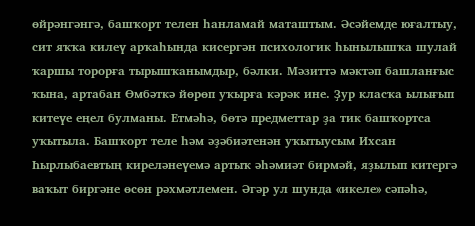өйрәнгәнгә, башҡорт телен һанламай маташтым. Әсәйемде юғалтыу, сит яҡҡа килеү арҡаһында кисергән психологик һынылышҡа шулай ҡаршы торорға тырышҡанымдыр, бәлки. Мәзиттә мәктәп башланғыс ҡына, артабан Өмбәткә йөрөп уҡырға кәрәк ине. Ҙур класҡа ылығып китеүе еңел булманы. Етмәһә, бөтә предметтар ҙа тик башҡортса уҡытыла. Башҡорт теле һәм әҙәбиәтенән уҡытыусым Ихсан Һырлыбаевтың киреләнеүемә артыҡ әһәмиәт бирмәй, яҙылып китергә ваҡыт биргәне өсөн рәхмәтлемен. Әгәр ул шунда «икеле» сәпәһә,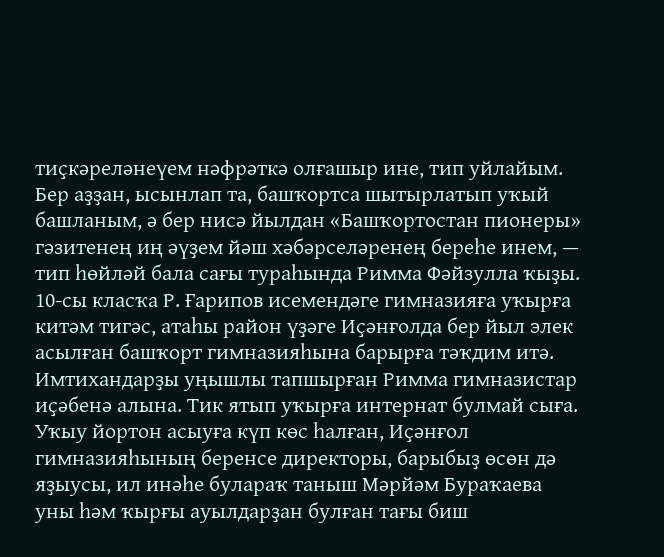тиҫкәреләнеүем нәфрәткә олғашыр ине, тип уйлайым. Бер аҙҙан, ысынлап та, башҡортса шытырлатып уҡый башланым, ә бер нисә йылдан «Башҡортостан пионеры» гәзитенең иң әүҙем йәш хәбәрселәренең береһе инем, — тип һөйләй бала сағы тураһында Римма Фәйзулла ҡыҙы.
10-сы класҡа Р. Ғарипов исемендәге гимназияға уҡырға китәм тигәс, атаһы район үҙәге Иҫәнғолда бер йыл элек асылған башҡорт гимназияһына барырға тәҡдим итә. Имтихандарҙы уңышлы тапшырған Римма гимназистар иҫәбенә алына. Тик ятып уҡырға интернат булмай сыға. Уҡыу йортон асыуға күп көс һалған, Иҫәнғол гимназияһының беренсе директоры, барыбыҙ өсөн дә яҙыусы, ил инәһе булараҡ таныш Мәрйәм Бураҡаева уны һәм ҡырғы ауылдарҙан булған тағы биш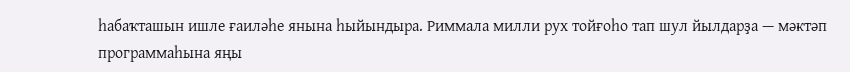һабаҡташын ишле ғаиләһе янына һыйындыра. Риммала милли рух тойғоһо тап шул йылдарҙа — мәктәп программаһына яңы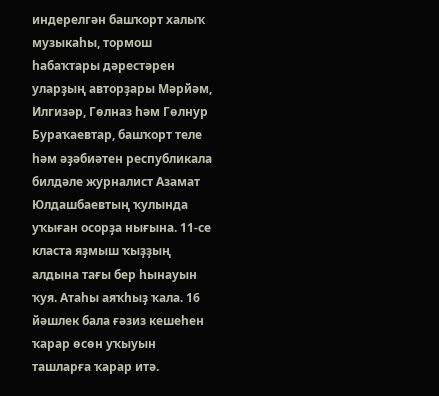индерелгән башҡорт халыҡ музыкаһы, тормош һабаҡтары дәрестәрен уларҙың авторҙары Мәрйәм, Илгизәр, Гөлназ һәм Гөлнур Бураҡаевтар, башҡорт теле һәм әҙәбиәтен республикала билдәле журналист Азамат Юлдашбаевтың ҡулында уҡыған осорҙа нығына. 11-се класта яҙмыш ҡыҙҙың алдына тағы бер һынауын ҡуя. Атаһы аяҡһыҙ ҡала. 16 йәшлек бала ғәзиз кешеһен ҡарар өсөн уҡыуын ташларға ҡарар итә.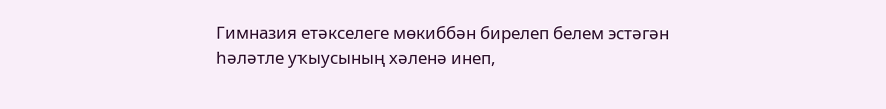Гимназия етәкселеге мөкиббән бирелеп белем эстәгән һәләтле уҡыусының хәленә инеп,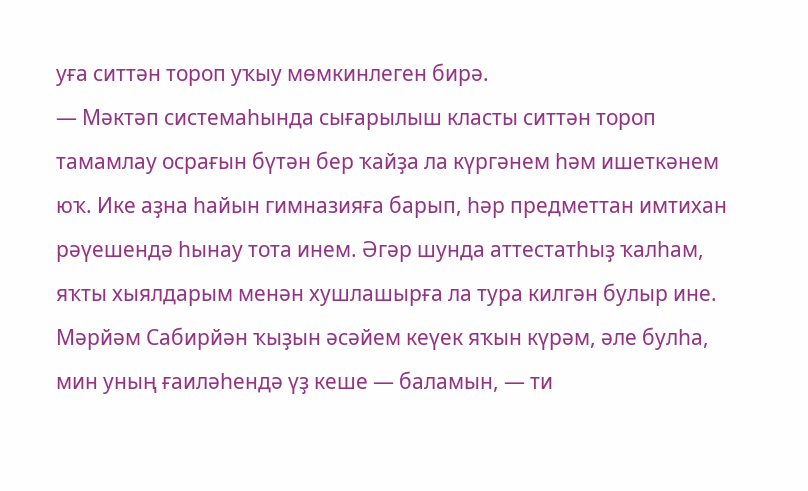уға ситтән тороп уҡыу мөмкинлеген бирә.
— Мәктәп системаһында сығарылыш класты ситтән тороп тамамлау осрағын бүтән бер ҡайҙа ла күргәнем һәм ишеткәнем юҡ. Ике аҙна һайын гимназияға барып, һәр предметтан имтихан рәүешендә һынау тота инем. Әгәр шунда аттестатһыҙ ҡалһам, яҡты хыялдарым менән хушлашырға ла тура килгән булыр ине. Мәрйәм Сабирйән ҡыҙын әсәйем кеүек яҡын күрәм, әле булһа, мин уның ғаиләһендә үҙ кеше — баламын, — ти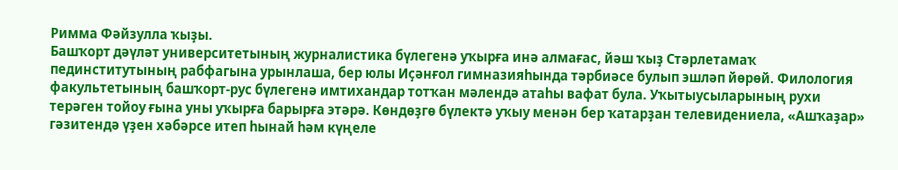Римма Фәйзулла ҡыҙы.
Башҡорт дәүләт университетының журналистика бүлегенә уҡырға инә алмағас, йәш ҡыҙ Стәрлетамаҡ пединститутының рабфагына урынлаша, бер юлы Иҫәнғол гимназияһында тәрбиәсе булып эшләп йөрөй. Филология факультетының башҡорт-рус бүлегенә имтихандар тотҡан мәлендә атаһы вафат була. Уҡытыусыларының рухи терәген тойоу ғына уны уҡырға барырға этәрә. Көндөҙгө бүлектә уҡыу менән бер ҡатарҙан телевидениела, «Ашҡаҙар» гәзитендә үҙен хәбәрсе итеп һынай һәм күңеле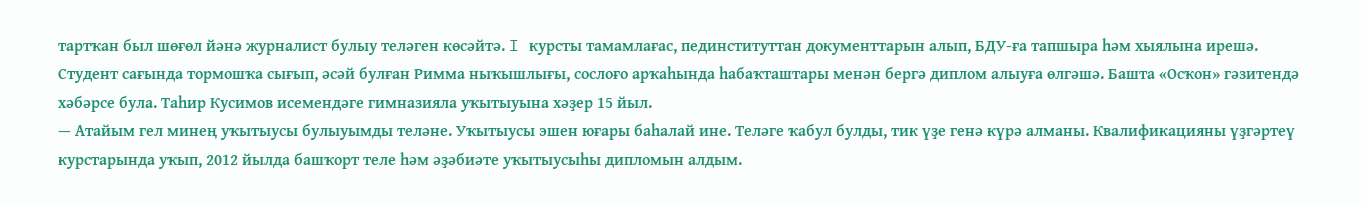тартҡан был шөғөл йәнә журналист булыу теләген көсәйтә. I курсты тамамлағас, пединституттан документтарын алып, БДУ-ға тапшыра һәм хыялына ирешә.
Студент сағында тормошҡа сығып, әсәй булған Римма ныҡышлығы, сослоғо арҡаһында һабаҡташтары менән бергә диплом алыуға өлгәшә. Башта «Осҡон» гәзитендә хәбәрсе була. Таһир Кусимов исемендәге гимназияла уҡытыуына хәҙер 15 йыл.
— Атайым гел минең уҡытыусы булыуымды теләне. Уҡытыусы эшен юғары баһалай ине. Теләге ҡабул булды, тик үҙе генә күрә алманы. Квалификацияны үҙгәртеү курстарында уҡып, 2012 йылда башҡорт теле һәм әҙәбиәте уҡытыусыһы дипломын алдым.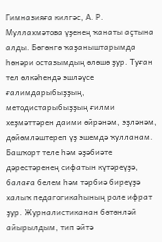Гимназияға килгәс, А. Р. Муллахмәтова үҙенең ҡанаты аҫтына алды. Бөгөнгө ҡаҙаныштарымда һөнәри остазымдың өлөшө ҙур. Туған тел өлкәһендә эшләүсе ғалимдарыбыҙҙың, методистарыбыҙҙың ғилми хеҙмәттәрен даими өйрәнәм, эҙләнәм, дөйөмләштереп үҙ эшемдә ҡулланам. Башҡорт теле һәм әҙәбиәте дәрестәренең сифатын күтәреүҙә, балаға белем һәм тәрбиә биреүҙә халыҡ педагогикаһының роле ифрат ҙур. Журналистиканан бөтөнләй айырылдым, тип әйтә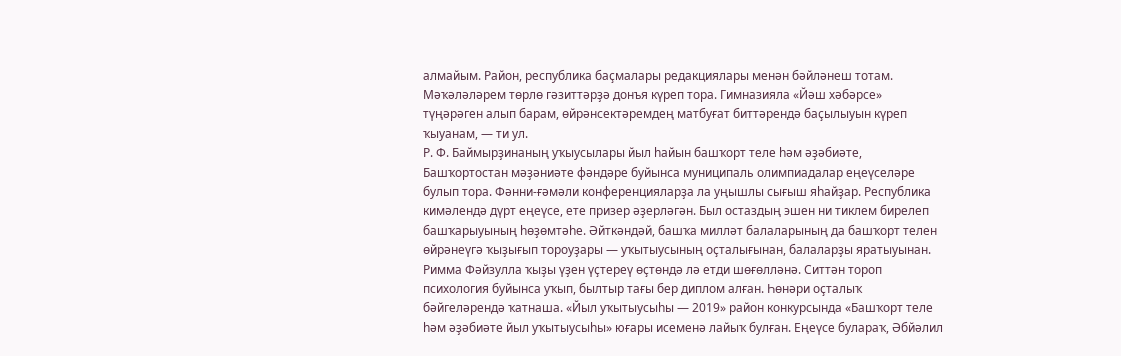алмайым. Район, республика баҫмалары редакциялары менән бәйләнеш тотам. Мәҡәләләрем төрлө гәзиттәрҙә донъя күреп тора. Гимназияла «Йәш хәбәрсе» түңәрәген алып барам, өйрәнсектәремдең матбуғат биттәрендә баҫылыуын күреп ҡыуанам, — ти ул.
Р. Ф. Баймырҙинаның уҡыусылары йыл һайын башҡорт теле һәм әҙәбиәте, Башҡортостан мәҙәниәте фәндәре буйынса муниципаль олимпиадалар еңеүселәре булып тора. Фәнни-ғәмәли конференцияларҙа ла уңышлы сығыш яһайҙар. Республика кимәлендә дүрт еңеүсе, ете призер әҙерләгән. Был остаздың эшен ни тиклем бирелеп башҡарыуының һөҙөмтәһе. Әйткәндәй, башҡа милләт балаларының да башҡорт телен өйрәнеүгә ҡыҙығып тороуҙары — уҡытыусының оҫталығынан, балаларҙы яратыуынан.
Римма Фәйзулла ҡыҙы үҙен үҫтереү өҫтөндә лә етди шөғөлләнә. Ситтән тороп психология буйынса уҡып, былтыр тағы бер диплом алған. Һөнәри оҫталыҡ бәйгеләрендә ҡатнаша. «Йыл уҡытыусыһы — 2019» район конкурсында «Башҡорт теле һәм әҙәбиәте йыл уҡытыусыһы» юғары исеменә лайыҡ булған. Еңеүсе булараҡ, Әбйәлил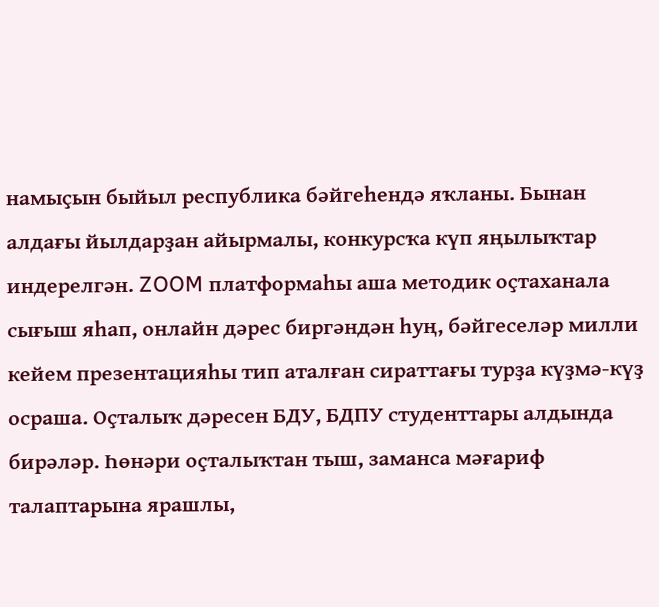намыҫын быйыл республика бәйгеһендә яҡланы. Бынан алдағы йылдарҙан айырмалы, конкурсҡа күп яңылыҡтар индерелгән. ZOOM платформаһы аша методик оҫтаханала сығыш яһап, онлайн дәрес биргәндән һуң, бәйгеселәр милли кейем презентацияһы тип аталған сираттағы турҙа күҙмә-күҙ осраша. Оҫталыҡ дәресен БДУ, БДПУ студенттары алдында бирәләр. Һөнәри оҫталыҡтан тыш, заманса мәғариф талаптарына ярашлы,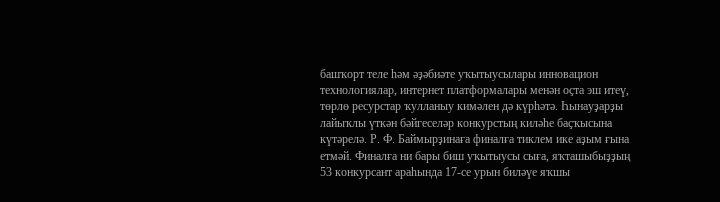башҡорт теле һәм әҙәбиәте уҡытыусылары инновацион технологиялар, интернет платформалары менән оҫта эш итеү, төрлө ресурстар ҡулланыу кимәлен дә күрһәтә. Һынауҙарҙы лайыҡлы үткән бәйгеселәр конкурстың киләһе баҫҡысына күтәрелә. Р. Ф. Баймырҙинаға финалға тиклем ике аҙым ғына етмәй. Финалға ни бары биш уҡытыусы сыға, яҡташыбыҙҙың 53 конкурсант араһында 17-се урын биләүе яҡшы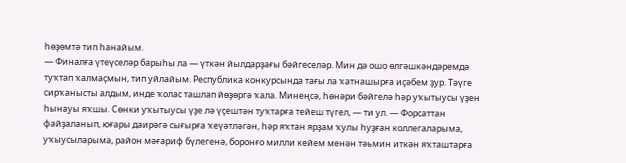һөҙөмтә тип һанайым.
— Финалға үтеүселәр барыһы ла — үткән йылдарҙағы бәйгеселәр. Мин дә ошо өлгәшкәндәремдә туҡтап ҡалмаҫмын, тип уйлайым. Республика конкурсында тағы ла ҡатнашырға иҫәбем ҙур. Тәүге сирҡанысты алдым, инде ҡолас ташлап йөҙөргә ҡала. Минеңсә, һөнәри бәйгелә һәр уҡытыусы үҙен һынауы яҡшы. Сөнки уҡытыусы үҙе лә үҫештән туҡтарға тейеш түгел, — ти ул. — Форсаттан файҙаланып, юғары даирәгә сығырға ҡеүәтләгән, һәр яҡтан ярҙам ҡулы һуҙған коллегаларыма, уҡыусыларыма, район мәғариф бүлегенә, боронғо милли кейем менән тәьмин иткән яҡташтарға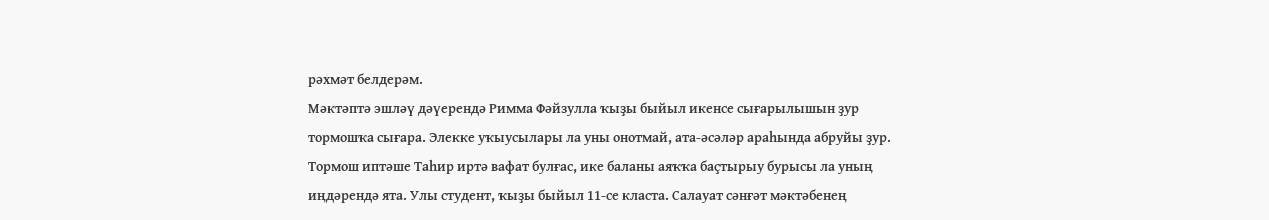рәхмәт белдерәм.
Мәктәптә эшләү дәүерендә Римма Фәйзулла ҡыҙы быйыл икенсе сығарылышын ҙур тормошҡа сығара. Элекке уҡыусылары ла уны онотмай, ата-әсәләр араһында абруйы ҙур. Тормош иптәше Таһир иртә вафат булғас, ике баланы аяҡҡа баҫтырыу бурысы ла уның иңдәрендә ята. Улы студент, ҡыҙы быйыл 11-се класта. Салауат сәнғәт мәктәбенең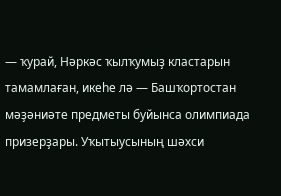— ҡурай, Нәркәс ҡылҡумыҙ кластарын тамамлаған, икеһе лә — Башҡортостан мәҙәниәте предметы буйынса олимпиада призерҙары. Уҡытыусының шәхси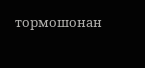тормошонан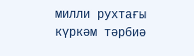милли рухтағы күркәм тәрбиә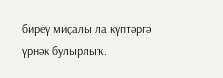биреү миҫалы ла күптәргә үрнәк булырлыҡ.